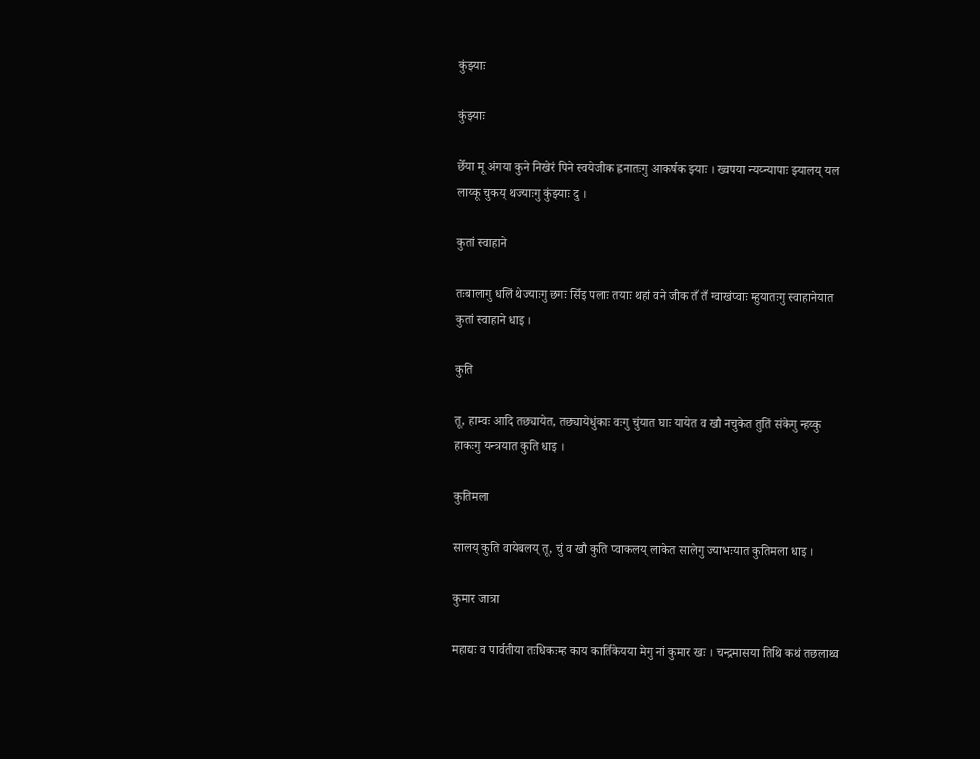कुंझ्याः

कुंझ्याः

छेँया मू अंगया कुने निखेरं पिने स्वयेजीक ह्वनातःगु आकर्षक झ्याः । ख्वपया न्यय्न्यापाः झ्यालय् यल लाय्कू चुकय् थज्याःगु कुंझ्याः दु ।

कुतां स्वाहाने

तःबालागु धलिं थेज्याःगु छगः सिँइ पलाः तयाः थहां वने जीक तँ तँ ग्वाखंप्वाः म्हुयातःगु स्वाहानेयात कुतां स्वाहाने धाइ ।

कुति

तू, हाम्वः आदि तछ्यायेत, तछ्यायेधुंकाः वःगु चुंयात घाः यायेत व खौ नचुकेत तुतिं संकेगु न्हय्कु हाकःगु यन्त्रयात कुति धाइ ।

कुतिमला

सालय् कुति वायेबलय् तू, चुं व खौ कुति प्वाकलय् लाकेत सालेगु ज्याभःयात कुतिमला धाइ ।

कुमार जात्रा

महाद्यः व पार्वतीया तःधिकःम्ह काय कार्तिकेयया मेगु नां कुमार खः । चन्द्रमासया तिथि कथं तछलाथ्व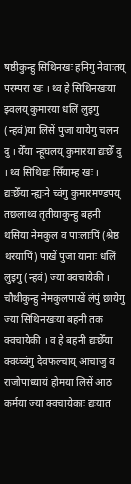षष्ठीकुन्हु सिथिनखः हनिगु नेवाःतय् परम्परा खः । थ्व हे सिथिनखःया झ्वलय् कुमारया धलिं लुइगु (न्हवं)या लिसें पुजा यायेगु चलन दु । येँया न्हूघलय् कुमारया द्यःछेँ दु । थ्व सिथिद्यः सिँयाम्ह खः । द्यःछेँया न्ह्यःने च्वंगु कुमारमण्डपय् तछलाथ्व तृतीयाकुन्हु बहनी थसिया नेमकुल व पाःलाःपिं (श्रेष्ठ थरयापिं) पाखें पुजा यानाः धलिं लुइगु (न्हवं) ज्या क्वचायेकी । चौथीकुन्हु नेमकुलपाखें लंपुं छायेगु ज्या सिथिनखःया बहनी तक क्वचायेकी । व हे बहनी द्यःछेँया क्वय्च्वंगु देवफल्चाय् आचाजु व राजोपाध्यायं होमया लिसें आठ कर्मया ज्या क्वचायेकाः द्यःयात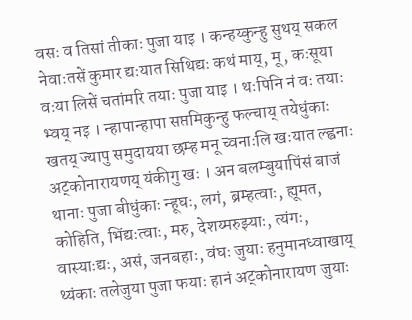वसः व तिसां तीकाः पुजा याइ । कन्हय्कुन्हु सुथय् सकल नेवाःतसें कुमार द्यःयात सिथिद्यः कथं माय्, मू, कःसूया वःया लिसें चतांमरि तयाः पुजा याइ । थःपिनि नं वः तयाः भ्वय् नइ । न्हापान्हापा सप्तमिकुन्हु फल्चाय् तयेधुंकाः खतय् ज्यापु समुदायया छम्ह मनू च्वनाःलि खःयात ल्ह्वनाः अट्कोनारायणय् यंकीगु खः । अन बलम्बुयापिंसं बाजं थानाः पुजा बीधुंकाः न्हूघः, लगं, ब्रम्हत्वाः, ह्यूमत, कोहिति, भिंद्यःत्वाः, मरु, देशय्मरुझ्याः, त्यंगः, वास्याःद्यः, असं, जनबहाः, वंघः जुयाः हनुमानध्वाखाय् थ्यंकाः तलेजुया पुजा फयाः हानं अट्कोनारायण जुयाः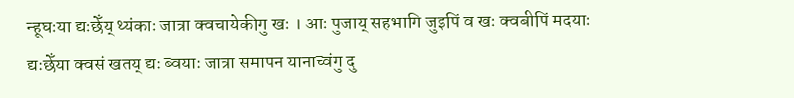न्हूघःया द्यःछेँय् थ्यंकाः जात्रा क्वचायेकीगु खः । आः पुजाय् सहभागि जुइपिं व खः क्वबीपिं मदयाः द्यःछेँया क्वसं खतय् द्यः ब्वयाः जात्रा समापन यानाच्वंगु दु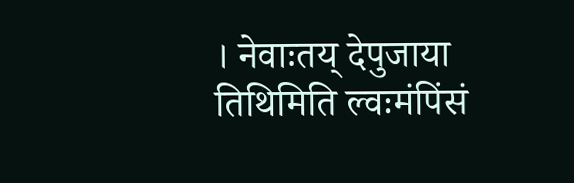। नेवाःतय् देपुजाया तिथिमिति ल्वःमंपिंसं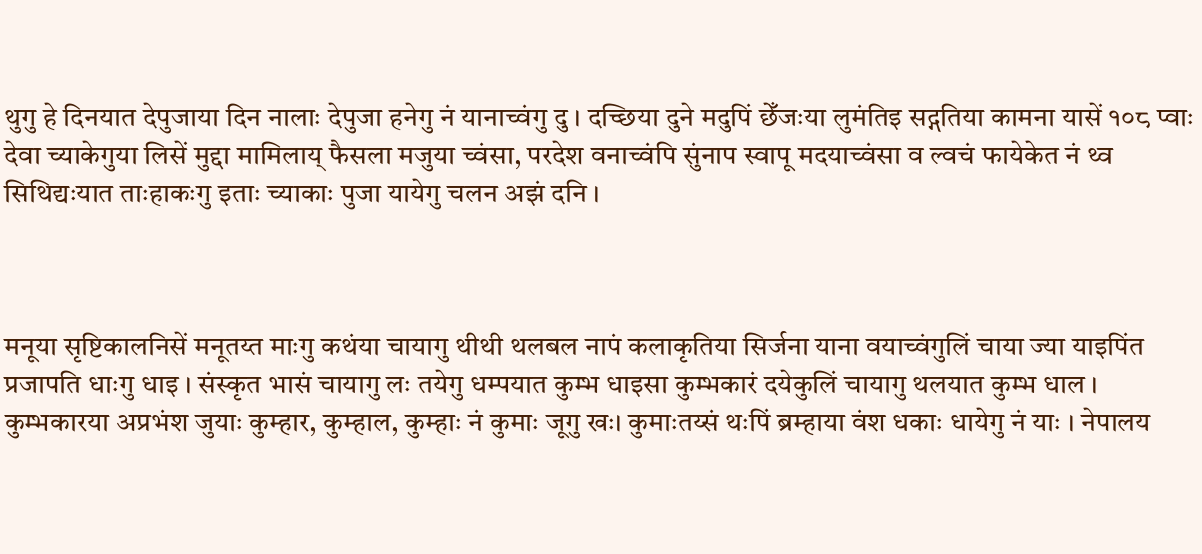थुगु हे दिनयात देपुजाया दिन नालाः देपुजा हनेगु नं यानाच्वंगु दु । दच्छिया दुने मदुपिं छेँजःया लुमंतिइ सद्गतिया कामना यासें १०८ प्वाः देवा च्याकेगुया लिसें मुद्दा मामिलाय् फैसला मजुया च्वंसा, परदेश वनाच्वंपि सुंनाप स्वापू मदयाच्वंसा व ल्वचं फायेकेत नं थ्व सिथिद्यःयात ताःहाकःगु इताः च्याकाः पुजा यायेगु चलन अझं दनि ।



मनूया सृष्टिकालनिसें मनूतय्त माःगु कथंया चायागु थीथी थलबल नापं कलाकृतिया सिर्जना याना वयाच्वंगुलिं चाया ज्या याइपिंत प्रजापति धाःगु धाइ । संस्कृत भासं चायागु लः तयेगु धम्पयात कुम्भ धाइसा कुम्भकारं दयेकुलिं चायागु थलयात कुम्भ धाल । कुम्भकारया अप्रभंश जुयाः कुम्हार, कुम्हाल, कुम्हाः नं कुमाः जूगु खः। कुमाःतय्सं थःपिं ब्रम्हाया वंश धकाः धायेगु नं याः । नेपालय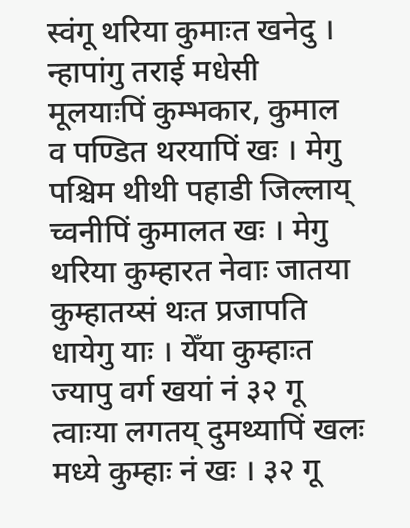स्वंगू थरिया कुमाःत खनेदु । न्हापांगु तराई मधेसी मूलयाःपिं कुम्भकार, कुमाल व पण्डित थरयापिं खः । मेगु पश्चिम थीथी पहाडी जिल्लाय् च्वनीपिं कुमालत खः । मेगु थरिया कुम्हारत नेवाः जातया कुम्हातय्सं थःत प्रजापति धायेगु याः । येँया कुम्हाःत ज्यापु वर्ग खयां नं ३२ गू त्वाःया लगतय् दुमथ्यापिं खलः मध्ये कुम्हाः नं खः । ३२ गू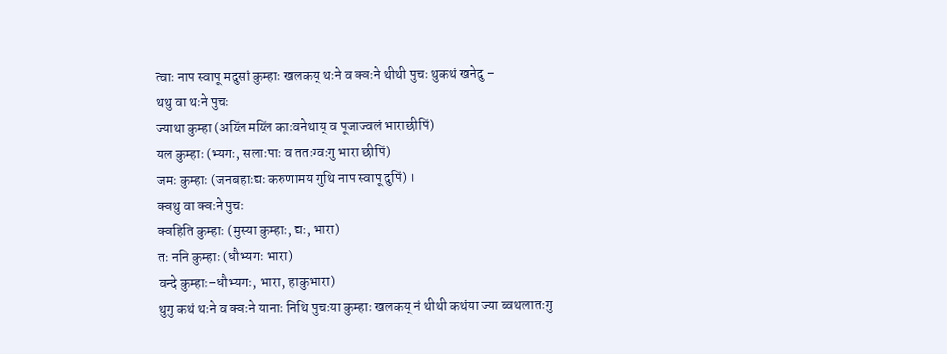त्वाः नाप स्वापू मदुसां कुम्हाः खलकय् थःने व क्वःने थीथी पुचः थुकथं खनेदु –
थथु वा थःने पुचः
ज्याथा कुम्हा (अय्लिं मय्लिं काःवनेथाय् व पूजाज्वलं भाराछीपिं)
यल कुम्हाः (भ्यगः, सलाःपाः व ततःग्वःगु भारा छीपिं)
जमः कुम्हाः (जनबहाःद्यः करुणामय गुथि नाप स्वापू दुपिं) ।
क्वथु वा क्वःने पुचः
क्वहिति कुम्हाः (मुस्या कुम्हाः, द्यः, भारा)
तः ननि कुम्हाः (धौभ्यगः भारा)
वन्दे कुम्हाः–धौभ्यगः, भारा, हाकुभारा)
थुगु कथं थःने व क्वःने यानाः निथि पुचःया कुम्हाः खलकय् नं थीथी कथंया ज्या ब्वथलातःगु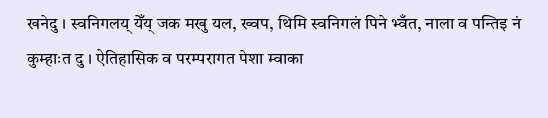खनेदु । स्वनिगलय् येँय् जक मखु यल, ख्वप, थिमि स्वनिगलं पिने भ्वँत, नाला व पन्तिइ नं कुम्हाःत दु । ऐतिहासिक व परम्परागत पेशा म्वाका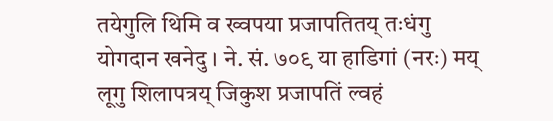तयेगुलि थिमि व ख्वपया प्रजापतितय् तःधंगु योगदान खनेदु । ने. सं. ७०९ या हाडिगां (नरः) मय् लूगु शिलापत्रय् जिकुश प्रजापतिं ल्वहं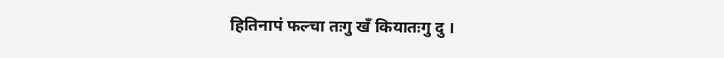हितिनापं फल्चा तःगु खँ कियातःगु दु ।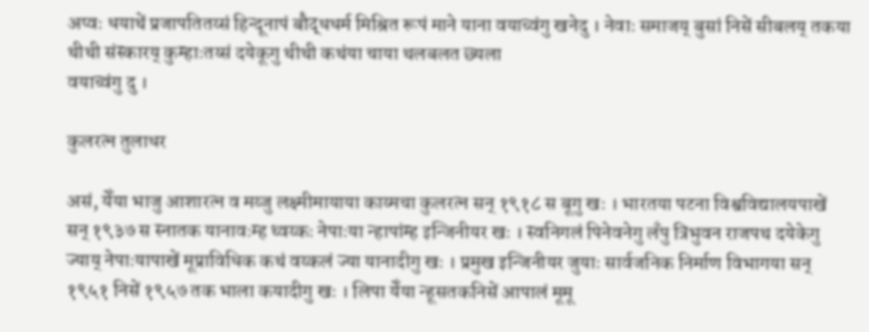अप्वः धयाथें प्रजापतितय्सं हिन्दूनापं बौद्धधर्म मिश्रित रूपं माने याना वयाच्वंगु खनेदु । नेवाः समाजय् बुसां निसें सीबलय् तकया थीथी संस्कारय् कुम्हाःतय्सं दयेकूगु थीथी कथंया चाया थलबलत छ्यला
वयाच्वंगु दु ।

कुलरत्न तुलाधर

असं, येँया भाजु आशारत्न व मय्जु लक्ष्मीमायाया काय्मचा कुलरत्न सन् १९१८ स बूगु खः । भारतया पटना विश्वविद्यालयपाखें सन् १९३७ स स्नातक यानावःम्ह थ्वय्कः नेपाःया न्हापांम्ह इन्जिनीयर खः । स्वनिगलं पिनेवनेगु लँपु त्रिभुवन राजपथ दयेकेगु ज्याय् नेपाःयापाखें मूप्राविधिक कथं वय्कलं ज्या यानादीगु खः । प्रमुख इन्जिनीयर जुयाः सार्वजनिक निर्माण विभागया सन् १९५१ निसें १९५७ तक भाला कयादीगु खः । लिपा येँया न्हूसतकनिसें आपालं मूमू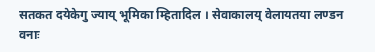सतकत दयेकेगु ज्याय् भूमिका म्हितादिल । सेवाकालय् वेलायतया लण्डन वनाः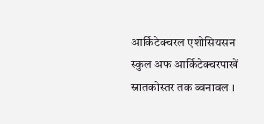आर्किटेक्चरल एशोसियसन स्कुल अफ आर्किटेक्चरपाखें स्नातकोस्तर तक ब्वनावल ।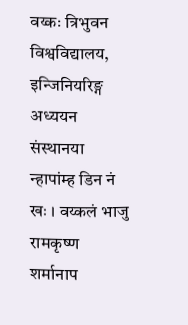वय्कः त्रिभुवन विश्वविद्यालय, इन्जिनियरिङ्ग अध्ययन संस्थानया न्हापांम्ह डिन नं खः । वय्कलं भाजु रामकृष्ण शर्मानाप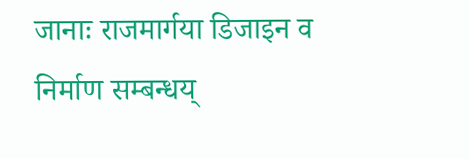जानाः राजमार्गया डिजाइन व निर्माण सम्बन्धय्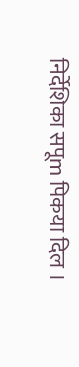निर्देशिका सपूm पिकया दिल ।